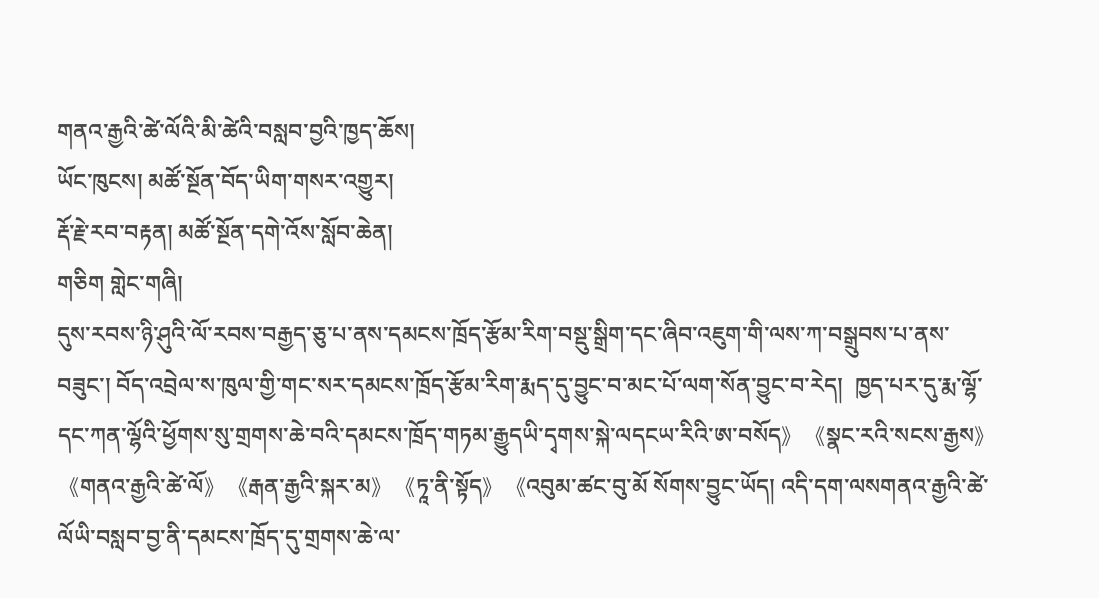གནའ་རྒྱའི་ཚེ་ལོའི་མི་ཚེའི་བསླབ་བྱའི་ཁྱད་ཆོས།
ཡོང་ཁུངས། མཚོ་སྔོན་བོད་ཡིག་གསར་འགྱུར།
རྡོ་རྗེ་རབ་བརྟན། མཚོ་སྔོན་དགེ་འོས་སློབ་ཆེན།
གཅིག གླེང་གཞི།
དུས་རབས་ཉི་ཤུའི་ལོ་རབས་བརྒྱད་ཅུ་པ་ནས་དམངས་ཁྲོད་རྩོམ་རིག་བསྡུ་སྒྲིག་དང་ཞིབ་འཇུག་གི་ལས་ཀ་བསྒྲུབས་པ་ནས་བཟུང་། བོད་འབྲེལ་ས་ཁུལ་གྱི་གང་སར་དམངས་ཁྲོད་རྩོམ་རིག་རྨད་དུ་བྱུང་བ་མང་པོ་ལག་སོན་བྱུང་བ་རེད།  ཁྱད་པར་དུ་རྨ་ལྷོ་དང་ཀན་ལྷོའི་ཕྱོགས་སུ་གྲགས་ཆེ་བའི་དམངས་ཁྲོད་གཏམ་རྒྱུདཡི་དྭགས་སྐེ་ལདངཡ་རིའི་ཨ་བསོད》《སྣང་རའི་སངས་རྒྱས》《གནའ་རྒྱའི་ཚེ་ལོ》《རྒན་རྒྱའི་སྐར་མ》《ཏཱ་ནི་སྟོད》《འབུམ་ཚང་བུ་མོ སོགས་བྱུང་ཡོད། འདི་དག་ལསགནའ་རྒྱའི་ཚེ་ལོཡི་བསླབ་བྱ་ནི་དམངས་ཁྲོད་དུ་གྲགས་ཆེ་ལ་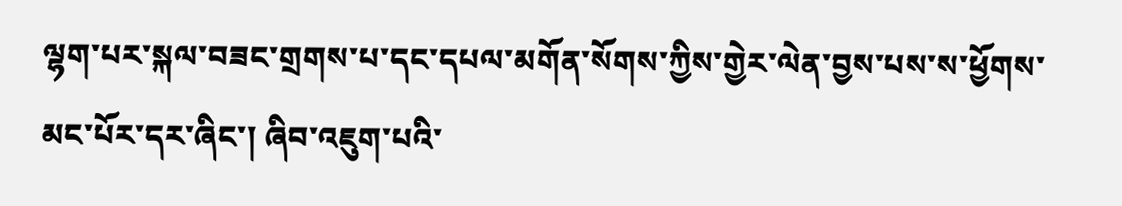ལྷག་པར་སྐལ་བཟང་གྲགས་པ་དང་དཔལ་མགོན་སོགས་ཀྱིས་གྱེར་ལེན་བྱས་པས་ས་ཕྱོགས་མང་པོར་དར་ཞིང་། ཞིབ་འཇུག་པའི་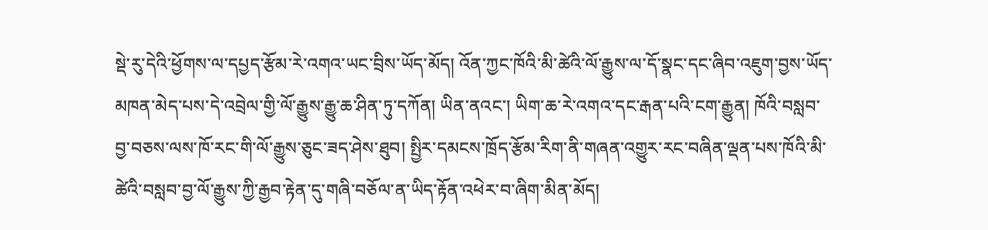སྡེ་རུ་དེའི་ཕྱོགས་ལ་དཔྱད་རྩོམ་རེ་འགའ་ཡང་བྲིས་ཡོད་མོད། འོན་ཀྱང་ཁོའི་མི་ཚེའི་ལོ་རྒྱུས་ལ་དོ་སྣང་དང་ཞིབ་འཇུག་བྱས་ཡོད་མཁན་མེད་པས་དེ་འབྲེལ་གྱི་ལོ་རྒྱུས་རྒྱུ་ཆ་ཤིན་ཏུ་དཀོན། ཡིན་ནའང་། ཡིག་ཆ་རེ་འགའ་དང་རྒན་པའི་ངག་རྒྱུན། ཁོའི་བསླབ་བྱ་བཅས་ལས་ཁོ་རང་གི་ལོ་རྒྱུས་ཅུང་ཟད་ཤེས་ཐུབ། སྤྱིར་དམངས་ཁྲོད་རྩོམ་རིག་ནི་གཞན་འགྱུར་རང་བཞིན་ལྡན་པས་ཁོའི་མི་ཚེའི་བསླབ་བྱ་ལོ་རྒྱུས་ཀྱི་རྒྱབ་རྟེན་དུ་གཞི་བཅོལ་ན་ཡིད་རྟོན་འཕེར་བ་ཞིག་མིན་མོད།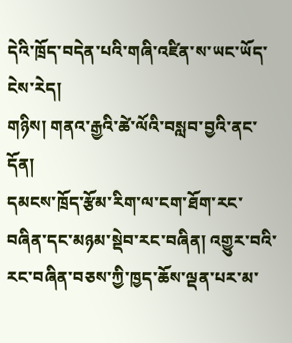དེའི་ཁྲོད་བདེན་པའི་གཞི་འཛིན་ས་ཡང་ཡོད་ངེས་རེད།
གཉིས། གནའ་རྒྱའི་ཚེ་ལོའི་བསླབ་བྱའི་ནང་དོན།
དམངས་ཁྲོད་རྩོམ་རིག་ལ་ངག་ཐོག་རང་བཞིན་དང་མཉམ་སྡེབ་རང་བཞིན། འགྱུར་བའི་རང་བཞིན་བཅས་ཀྱི་ཁྱད་ཆོས་ལྡན་པར་མ་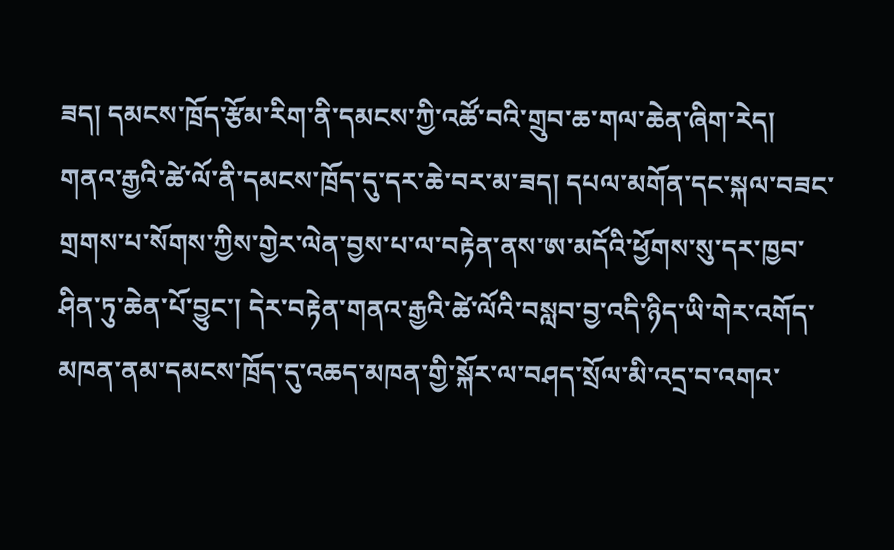ཟད། དམངས་ཁྲོད་རྩོམ་རིག་ནི་དམངས་ཀྱི་འཚོ་བའི་གྲུབ་ཆ་གལ་ཆེན་ཞིག་རེད། གནའ་རྒྱའི་ཚེ་ལོ་ནི་དམངས་ཁྲོད་དུ་དར་ཆེ་བར་མ་ཟད། དཔལ་མགོན་དང་སྐལ་བཟང་གྲགས་པ་སོགས་ཀྱིས་གྱེར་ལེན་བྱས་པ་ལ་བརྟེན་ནས་ཨ་མདོའི་ཕྱོགས་སུ་དར་ཁྱབ་ཤིན་ཏུ་ཆེན་པོ་བྱུང་། དེར་བརྟེན་གནའ་རྒྱའི་ཚེ་ལོའི་བསླབ་བྱ་འདི་ཉིད་ཡི་གེར་འགོད་མཁན་ནམ་དམངས་ཁྲོད་དུ་འཆད་མཁན་གྱི་སྐོར་ལ་བཤད་སྲོལ་མི་འདྲ་བ་འགའ་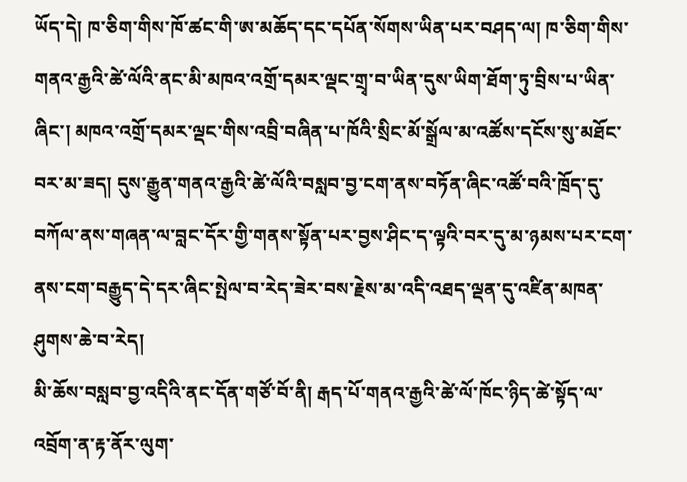ཡོད་དེ། ཁ་ཅིག་གིས་ཁོ་ཚང་གི་ཨ་མཆོད་དང་དཔོན་སོགས་ཡིན་པར་བཤད་ལ། ཁ་ཅིག་གིས་གནའ་རྒྱའི་ཚེ་ལོའི་ནང་མི་མཁའ་འགྲོ་དམར་ལྡང་གྲྭ་བ་ཡིན་དུས་ཡིག་ཐོག་ཏུ་བྲིས་པ་ཡིན་ཞིང་། མཁའ་འགྲོ་དམར་ལྡང་གིས་འབྲི་བཞིན་པ་ཁོའི་སྲིང་མོ་སྒྲོལ་མ་འཚོས་དངོས་སུ་མཐོང་བར་མ་ཟད། དུས་རྒྱུན་གནའ་རྒྱའི་ཚེ་ལོའི་བསླབ་བྱ་ངག་ནས་བཏོན་ཞིང་འཚོ་བའི་ཁྲོད་དུ་བཀོལ་ནས་གཞན་ལ་བླང་དོར་གྱི་གནས་སྟོན་པར་བྱས་ཤིང་ད་ལྟའི་བར་དུ་མ་ཉམས་པར་ངག་ནས་ངག་བརྒྱུད་དེ་དར་ཞིང་སྤེལ་བ་རེད་ཟེར་བས་རྗེས་མ་འདི་འཐད་ལྡན་དུ་འཛིན་མཁན་ཤུགས་ཆེ་བ་རེད།
མི་ཆོས་བསླབ་བྱ་འདིའི་ནང་དོན་གཙོ་བོ་ནི། རྒད་པོ་གནའ་རྒྱའི་ཚེ་ལོ་ཁོང་ཉིད་ཚེ་སྟོད་ལ་འབྲོག་ན་རྟ་ནོར་ལུག་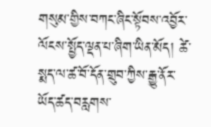གསུམ་གྱིས་བཀང་ཞིང་སྟོབས་འབྱོར་ལོངས་སྤྱོད་ལྡན་པ་ཞིག་ཡིན་མོད། ཚེ་སྨད་ལ་ཚ་བོ་དོན་གྲུབ་ཀྱིས་རྒྱུ་ནོར་ཡོད་ཚད་བརླགས་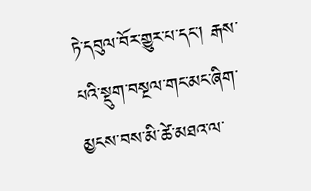ཏེ་དབུལ་བོར་གྱུར་པ་དང་། རྒས་པའི་སྡུག་བསྔལ་གང་མང་ཞིག་མྱངས་བས་མི་ཚེ་མཐའ་ལ་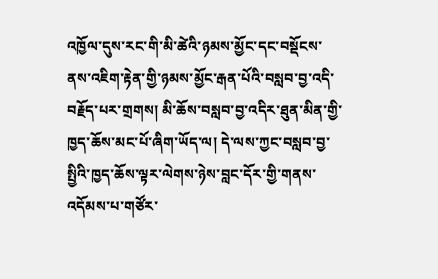འཁྱོལ་དུས་རང་གི་མི་ཚེའི་ཉམས་མྱོང་དང་བསྡོངས་ནས་འཇིག་རྟེན་གྱི་ཉམས་མྱོང་རྒན་པོའི་བསླབ་བྱ་འདི་བརྗོད་པར་གྲགས། མི་ཆོས་བསླབ་བྱ་འདིར་ཐུན་མིན་གྱི་ཁྱད་ཆོས་མང་པོ་ཞིག་ཡོད་ལ། དེ་ལས་ཀྱང་བསླབ་བྱ་སྤྱིའི་ཁྱད་ཆོས་ལྟར་ལེགས་ཉེས་བླང་དོར་གྱི་གནས་འདོམས་པ་གཙོར་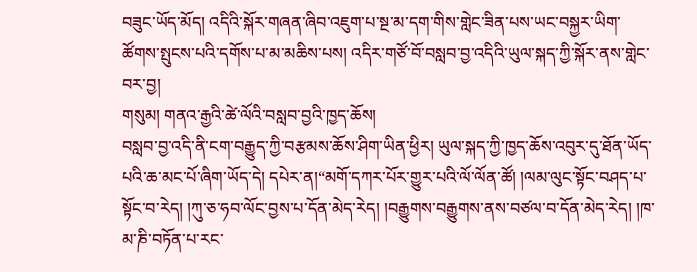བཟུང་ཡོད་མོད། འདིའི་སྐོར་གཞན་ཞིབ་འཇུག་པ་སྔ་མ་དག་གིས་གླེང་ཟིན་པས་ཡང་བསྐྱར་ཡིག་ཚོགས་སྤུངས་པའི་དགོས་པ་མ་མཆིས་པས། འདིར་གཙོ་བོ་བསླབ་བྱ་འདིའི་ཡུལ་སྐད་ཀྱི་སྐོར་ནས་གླེང་བར་བྱ།
གསུམ། གནའ་རྒྱའི་ཚེ་ལོའི་བསླབ་བྱའི་ཁྱད་ཆོས།
བསླབ་བྱ་འདི་ནི་ངག་བརྒྱུད་ཀྱི་བརྩམས་ཆོས་ཤིག་ཡིན་ཕྱིར། ཡུལ་སྐད་ཀྱི་ཁྱད་ཆོས་འབུར་དུ་ཐོན་ཡོད་པའི་ཆ་མང་པོ་ཞིག་ཡོད་དེ། དཔེར་ན།“མགོ་དཀར་པོར་གྱུར་པའི་ལོ་ལོན་ཚོ། །ལམ་ལུང་སྟོང་བཤད་པ་སྟོང་བ་རེད། །ཀུ་ཅ་ཧབ་ལོང་བྱས་པ་དོན་མེད་རེད། །བརྒྱུགས་བརྒྱུགས་ནས་བཙལ་བ་དོན་མེད་རེད། །ཁ་མ་ཎི་བཏོན་པ་རང་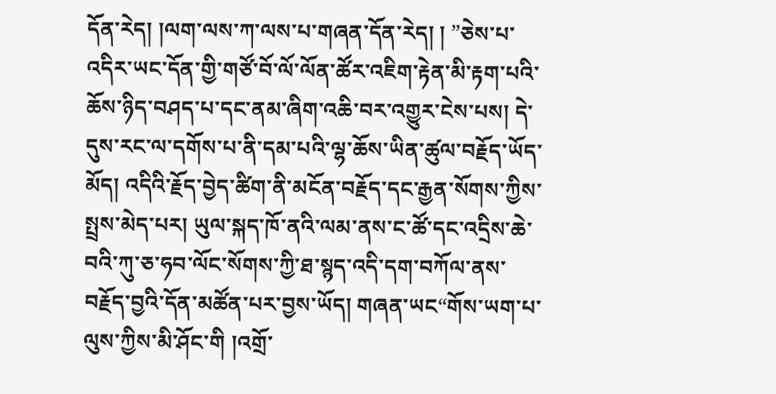དོན་རེད། །ལག་ལས་ཀ་ལས་པ་གཞན་དོན་རེད། ། ”ཅེས་པ་འདིར་ཡང་དོན་གྱི་གཙོ་བོ་ལོ་ལོན་ཚོར་འཇིག་རྟེན་མི་རྟག་པའི་ཆོས་ཉིད་བཤད་པ་དང་ནམ་ཞིག་འཆི་བར་འགྱུར་ངེས་པས། དེ་དུས་རང་ལ་དགོས་པ་ནི་དམ་པའི་ལྷ་ཆོས་ཡིན་ཚུལ་བརྗོད་ཡོད་མོད། འདིའི་རྗོད་བྱེད་ཚིག་ནི་མངོན་བརྗོད་དང་རྒྱན་སོགས་ཀྱིས་སྤྲས་མེད་པར། ཡུལ་སྐད་ཁོ་ནའི་ལམ་ནས་ང་ཚོ་དང་འདྲིས་ཆེ་བའི་ཀུ་ཅ་ཧབ་ལོང་སོགས་ཀྱི་ཐ་སྙད་འདི་དག་བཀོལ་ནས་བརྗོད་བྱའི་དོན་མཚོན་པར་བྱས་ཡོད། གཞན་ཡང“གོས་ཡག་པ་ལུས་ཀྱིས་མི་ཤོང་གི །འགྲོ་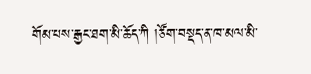གོམ་པས་རྒྱང་ཐག་མི་ཆོད་ཀི །ཙོག་བསྡད་ན་ཁ་མལ་མི་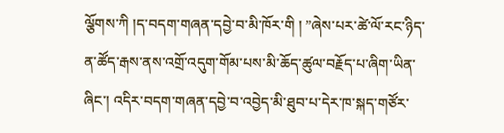ལྕོགས་ཀི །ད་བདག་གཞན་དབྱེ་བ་མི་ཁོར་གི ། ”ཞེས་པར་ཚེ་ལོ་རང་ཉིད་ན་ཚོད་རྒས་ནས་འགྲོ་འདུག་གོམ་པས་མི་ཆོད་ཚུལ་བརྗོད་པ་ཞིག་ཡིན་ཞིང་། འདིར་བདག་གཞན་དབྱེ་བ་འབྱེད་མི་ཐུབ་པ་དེར་ཁ་སྐད་གཙོར་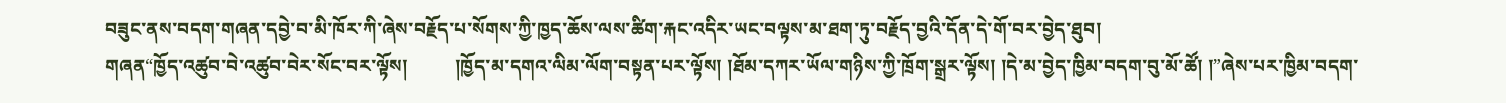བཟུང་ནས་བདག་གཞན་དབྱེ་བ་མི་ཁོར་ཀི་ཞེས་བརྗོད་པ་སོགས་ཀྱི་ཁྱད་ཆོས་ལས་ཚིག་རྐང་འདིར་ཡང་བལྟས་མ་ཐག་ཏུ་བརྗོད་བྱའི་དོན་དེ་གོ་བར་བྱེད་ཐུབ།
གཞན“ཁྱོད་འཚུབ་བེ་འཚུབ་བེར་སོང་བར་ལྟོས།          །ཁྱོད་མ་དགའ་ལིམ་ལོག་བསྟན་པར་ལྟོས། །ཐོམ་དཀར་ཡོལ་གཉིས་ཀྱི་ཁྲོག་སྒྲར་ལྟོས། །དེ་མ་བྱེད་ཁྱིམ་བདག་བུ་མོ་ཚོ། །”ཞེས་པར་ཁྱིམ་བདག་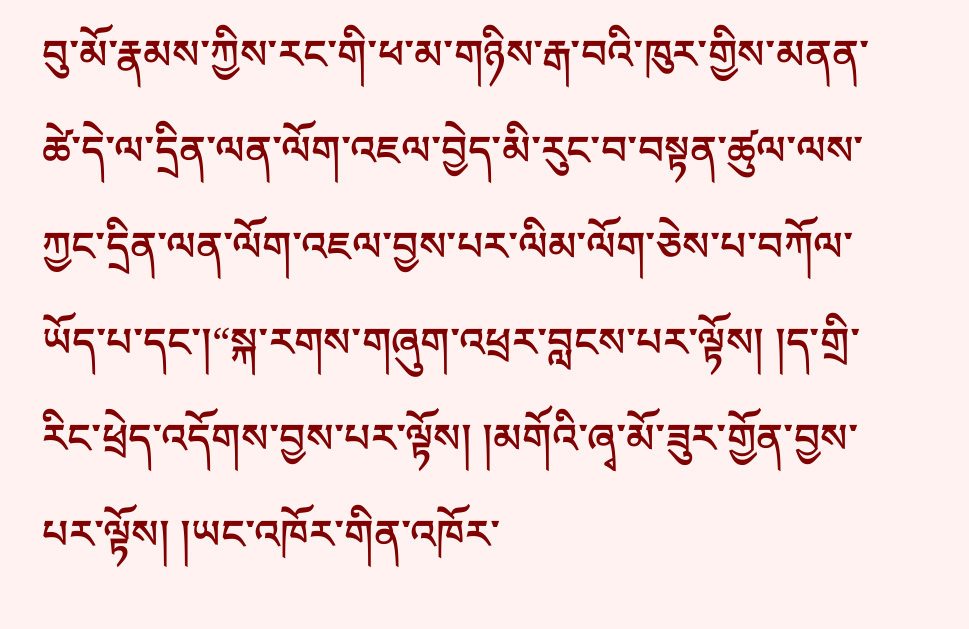བུ་མོ་རྣམས་ཀྱིས་རང་གི་ཕ་མ་གཉིས་རྒ་བའི་ཁུར་གྱིས་མནན་ཚེ་དེ་ལ་དྲིན་ལན་ལོག་འཇལ་བྱེད་མི་རུང་བ་བསྟན་ཚུལ་ལས་ཀྱང་དྲིན་ལན་ལོག་འཇལ་བྱས་པར་ལིམ་ལོག་ཅེས་པ་བཀོལ་ཡོད་པ་དང་།“སྐ་རགས་གཞུག་འཕྲར་བླངས་པར་ལྟོས། །ད་གྲི་རིང་ཕྲེད་འདོགས་བྱས་པར་ལྟོས། །མགོའི་ཞྭ་མོ་ཟུར་གྱོན་བྱས་པར་ལྟོས། །ཡང་འཁོར་གིན་འཁོར་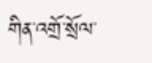གིན་འགྲོ་སྲོལ་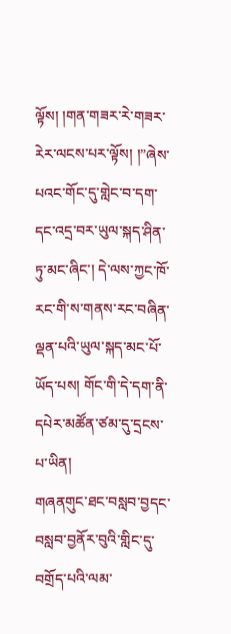ལྟོས། །གན་གཟར་རེ་གཟར་རེར་ལངས་པར་ལྟོས། །”ཞེས་པའང་གོང་དུ་གླེང་བ་དག་དང་འདྲ་བར་ཡུལ་སྐད་ཤིན་ཏུ་མང་ཞིང་། དེ་ལས་ཀྱང་ཁོ་རང་གི་ས་གནས་རང་བཞིན་ལྡན་པའི་ཡུལ་སྐད་མང་པོ་ཡོད་པས། གོང་གི་དེ་དག་ནི་དཔེར་མཚོན་ཙམ་དུ་དྲངས་པ་ཡིན།
གཞནགུང་ཐང་བསླབ་བྱདང་བསླབ་བྱནོར་བུའི་གླིང་དུ་བགྲོད་པའི་ལམ་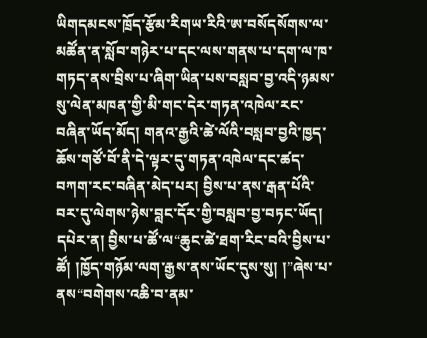ཡིགདམངས་ཁྲོད་རྩོམ་རིགཡ་རིའི་ཨ་བསོདསོགས་ལ་མཚོན་ན་སློབ་གཉེར་པ་དང་ལས་གནས་པ་དག་ལ་ཁ་གཏད་ནས་བྲིས་པ་ཞིག་ཡིན་པས་བསླབ་བྱ་འདི་ཉམས་སུ་ལེན་མཁན་གྱི་མི་གང་དེར་གཏན་འཁེལ་རང་བཞིན་ཡོད་མོད། གནའ་རྒྱའི་ཚེ་ལོའི་བསླབ་བྱའི་ཁྱད་ཆོས་གཙོ་བོ་ནི་དེ་ལྟར་དུ་གཏན་འཁེལ་དང་ཚད་བཀག་རང་བཞིན་མེད་པར། བྱིས་པ་ནས་རྒན་པོའི་བར་དུ་ལེགས་ཉེས་བླང་དོར་གྱི་བསླབ་བྱ་བཏང་ཡོད། དཔེར་ན། བྱིས་པ་ཚོ་ལ“ཆུང་ཚེ་ཐག་རིང་བའི་བྱིས་པ་ཚོ། །ཁྱོད་གཉོམ་ལག་རྒྱས་ནས་ཡོང་དུས་སུ། །”ཞེས་པ་ནས“བགེགས་འཆི་བ་ནམ་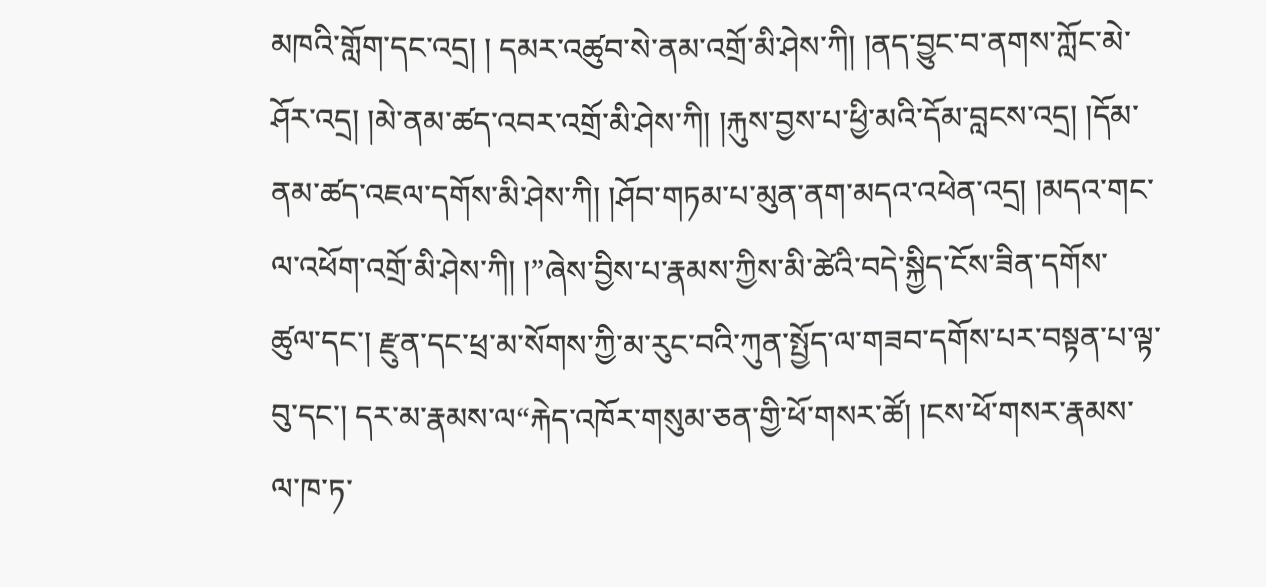མཁའི་གློག་དང་འདྲ། ། དམར་འཚུབ་སེ་ནམ་འགྲོ་མི་ཤེས་ཀི། །ནད་བྱུང་བ་ནགས་ཀློང་མེ་ཤོར་འདྲ། །མེ་ནམ་ཚད་འབར་འགྲོ་མི་ཤེས་ཀི། །རྐུས་བྱས་པ་ཕྱི་མའི་དོམ་བླངས་འདྲ། །དོམ་ནམ་ཚད་འཇལ་དགོས་མི་ཤེས་ཀི། །ཤོབ་གཏམ་པ་མུན་ནག་མདའ་འཕེན་འདྲ། །མདའ་གང་ལ་འཕོག་འགྲོ་མི་ཤེས་ཀི། །”ཞེས་བྱིས་པ་རྣམས་ཀྱིས་མི་ཚེའི་བདེ་སྐྱིད་ངོས་ཟིན་དགོས་ཚུལ་དང་། རྫུན་དང་ཕྲ་མ་སོགས་ཀྱི་མ་རུང་བའི་ཀུན་སྤྱོད་ལ་གཟབ་དགོས་པར་བསྟན་པ་ལྟ་བུ་དང་། དར་མ་རྣམས་ལ“རྐེད་འཁོར་གསུམ་ཅན་གྱི་ཕོ་གསར་ཚོ། །ངས་ཕོ་གསར་རྣམས་ལ་ཁ་ཏ་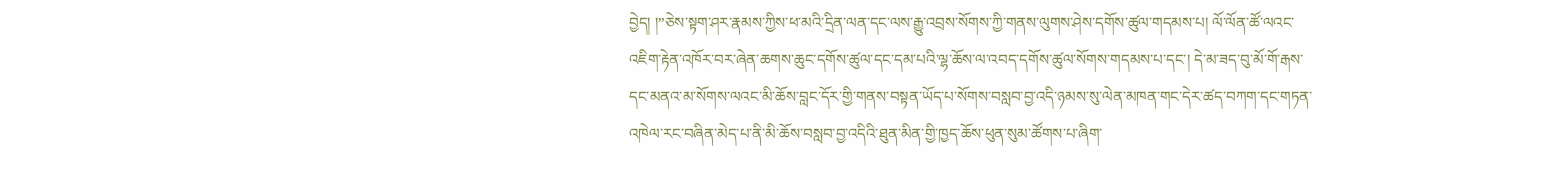བྱེད། །”ཅེས་སྟག་ཤར་རྣམས་ཀྱིས་ཕ་མའི་དྲིན་ལན་དང་ལས་རྒྱུ་འབྲས་སོགས་ཀྱི་གནས་ལུགས་ཤེས་དགོས་ཚུལ་གདམས་པ། ལོ་ལོན་ཚོ་ལའང་འཇིག་རྟེན་འཁོར་བར་ཞེན་ཆགས་ཆུང་དགོས་ཚུལ་དང་དམ་པའི་ལྷ་ཆོས་ལ་འབད་དགོས་ཚུལ་སོགས་གདམས་པ་དང་། དེ་མ་ཟད་བུ་མོ་གོ་རྒས་དང་མནའ་མ་སོགས་ལའང་མི་ཆོས་བླང་དོར་གྱི་གནས་བསྟན་ཡོད་པ་སོགས་བསླབ་བྱ་འདི་ཉམས་སུ་ལེན་མཁན་གང་དེར་ཚད་བཀག་དང་གཏན་འཁེལ་རང་བཞིན་མེད་པ་ནི་མི་ཆོས་བསླབ་བྱ་འདིའི་ཐུན་མིན་གྱི་ཁྱད་ཆོས་ཕུན་སུམ་ཚོགས་པ་ཞིག་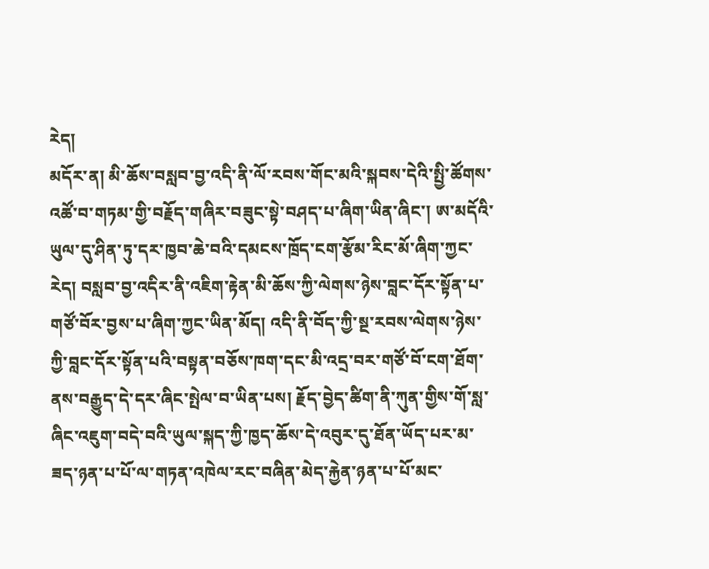རེད།
མདོར་ན། མི་ཆོས་བསླབ་བྱ་འདི་ནི་ལོ་རབས་གོང་མའི་སྐབས་དེའི་སྤྱི་ཚོགས་འཚོ་བ་གཏམ་གྱི་བརྗོད་གཞིར་བཟུང་སྟེ་བཤད་པ་ཞིག་ཡིན་ཞིང་། ཨ་མདོའི་ཡུལ་དུ་ཤིན་ཏུ་དར་ཁྱབ་ཆེ་བའི་དམངས་ཁྲོད་ངག་རྩོམ་རིང་མོ་ཞིག་ཀྱང་རེད། བསླབ་བྱ་འདིར་ནི་འཇིག་རྟེན་མི་ཆོས་ཀྱི་ལེགས་ཉེས་བླང་དོར་སྟོན་པ་གཙོ་བོར་བྱས་པ་ཞིག་ཀྱང་ཡིན་མོད། འདི་ནི་བོད་ཀྱི་སྔ་རབས་ལེགས་ཉེས་ཀྱི་བླང་དོར་སྟོན་པའི་བསྟན་བཅོས་ཁག་དང་མི་འདྲ་བར་གཙོ་བོ་ངག་ཐོག་ནས་བརྒྱུད་དེ་དར་ཞིང་སྤེལ་བ་ཡིན་པས། རྗོད་བྱེད་ཚིག་ནི་ཀུན་གྱིས་གོ་སླ་ཞིང་འཇུག་བདེ་བའི་ཡུལ་སྐད་ཀྱི་ཁྱད་ཆོས་དེ་འབུར་དུ་ཐོན་ཡོད་པར་མ་ཟད་ཉན་པ་པོ་ལ་གཏན་འཁེལ་རང་བཞིན་མེད་རྐྱེན་ཉན་པ་པོ་མང་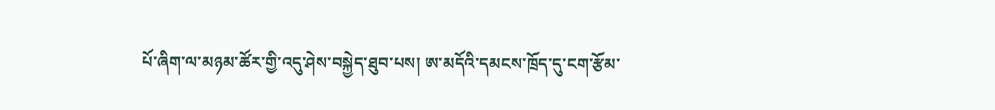པོ་ཞིག་ལ་མཉམ་ཚོར་གྱི་འདུ་ཤེས་བསྐྱེད་ཐུབ་པས། ཨ་མདོའི་དམངས་ཁྲོད་དུ་ངག་རྩོམ་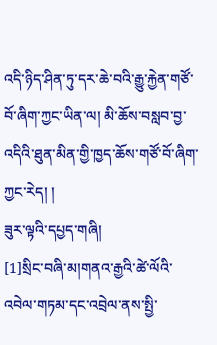འདི་ཉིད་ཤིན་ཏུ་དར་ཆེ་བའི་རྒྱུ་རྐྱེན་གཙོ་བོ་ཞིག་ཀྱང་ཡིན་ལ། མི་ཆོས་བསླབ་བྱ་འདིའི་ཐུན་མིན་གྱི་ཁྱད་ཆོས་གཙོ་བོ་ཞིག་ཀྱང་རེད། །
ཟུར་ལྟའི་དཔྱད་གཞི།
[1]སྲིང་བཞི་མ།གནའ་རྒྱའི་ཚེ་ལོའི་འབེལ་གཏམ་དང་འབྲེལ་ནས་སྤྱི་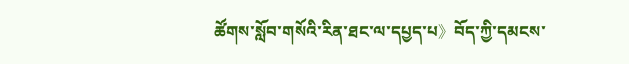ཚོགས་སློབ་གསོའི་རིན་ཐང་ལ་དཔྱད་པ》བོད་ཀྱི་དམངས་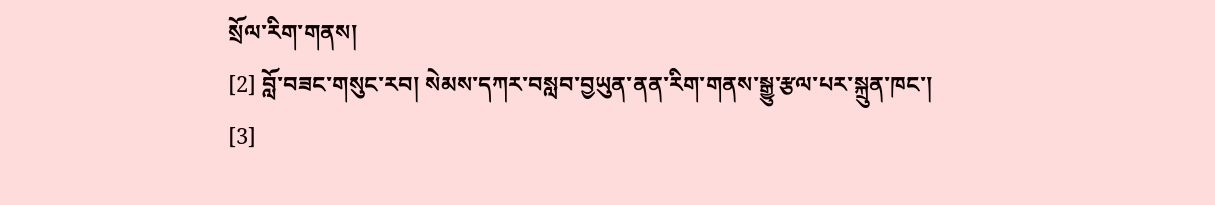སྲོལ་རིག་གནས།
[2] བློ་བཟང་གསུང་རབ། སེམས་དཀར་བསླབ་བྱཡུན་ནན་རིག་གནས་སྒྱུ་རྩལ་པར་སྐྲུན་ཁང་།
[3]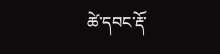ཚེ་དབང་རྡོ་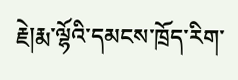རྗེ།རྨ་ལྷོའི་དམངས་ཁྲོད་རིག་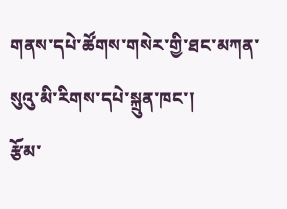གནས་དཔེ་ཚོགས་གསེར་གྱི་ཐང་མཀན་སུའུ་མི་རིགས་དཔེ་སྐྲུན་ཁང་།
རྩོམ་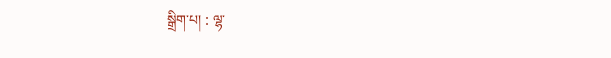སྒྲིག་པ། : ལྷ་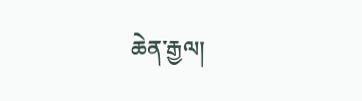ཆེན་རྒྱལ།